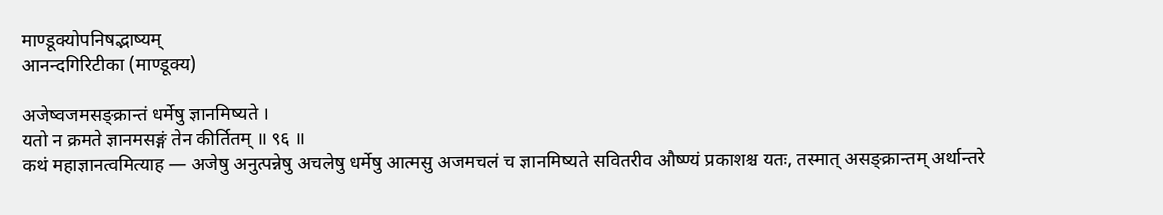माण्डूक्योपनिषद्भाष्यम्
आनन्दगिरिटीका (माण्डूक्य)

अजेष्वजमसङ्क्रान्तं धर्मेषु ज्ञानमिष्यते ।
यतो न क्रमते ज्ञानमसङ्गं तेन कीर्तितम् ॥ ९६ ॥
कथं महाज्ञानत्वमित्याह — अजेषु अनुत्पन्नेषु अचलेषु धर्मेषु आत्मसु अजमचलं च ज्ञानमिष्यते सवितरीव औष्ण्यं प्रकाशश्च यतः, तस्मात् असङ्क्रान्तम् अर्थान्तरे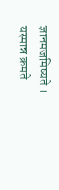ज्ञानमजमिष्यते । यस्मान्न क्रमते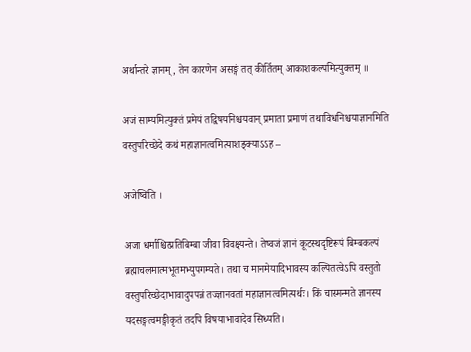अर्थान्तरे ज्ञानम् , तेन कारणेन असङ्गं तत् कीर्तितम् आकाशकल्पमित्युक्तम् ॥

अजं साम्यमित्युक्तं प्रमेयं तद्विषयनिश्चयवान् प्रमाता प्रमाणं तथाविधनिश्चयाज्ञानमिति वस्तुपरिच्छेदे कथं महाज्ञानत्वमित्याशङ्क्याऽऽह –

अजेष्विति ।

अजा धर्माश्चित्प्रतिबिम्बा जीवा विवक्ष्यन्ते। तेष्वजं ज्ञानं कूटस्थदृष्टिरूपं बिम्बकल्पं ब्रह्माचलमात्मभूतमभ्युपगम्यते। तथा च मानमेयादिभावस्य कल्पितत्वेऽपि वस्तुतो वस्तुपरिच्छेदाभावादुपपन्नं तज्ज्ञानवतां महाज्ञानत्वमित्यर्थः। किं चास्मन्मते ज्ञानस्य यदसङ्गत्वमङ्गीकृतं तदपि विषयाभावादेव सिध्यति।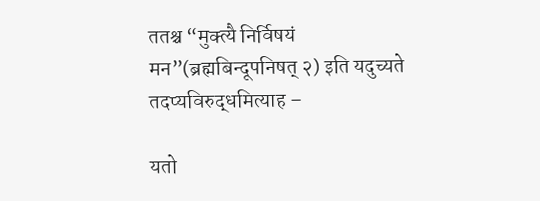ततश्च “मुक्त्यै निर्विषयं मन”(ब्रह्मबिन्दूपनिषत् २) इति यदुच्यते तदप्यविरुद्धमित्याह –

यतो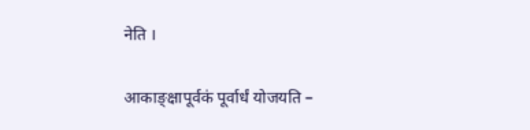नेति ।

आकाङ्‌क्षापूर्वकं पूर्वार्धं योजयति –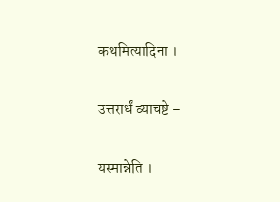कथमित्यादिना ।

उत्तरार्धं व्याचष्टे –

यस्मान्नेति ।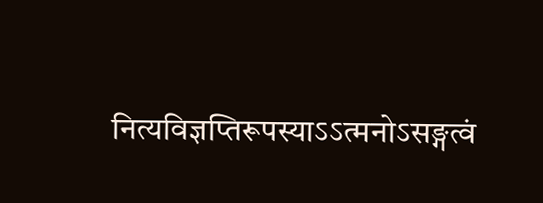नित्यविज्ञप्तिरूपस्याऽऽत्मनोऽसङ्गत्वं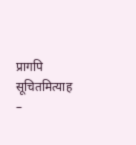प्रागपि सूचितमित्याह –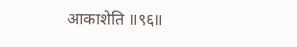आकाशेति ॥९६॥